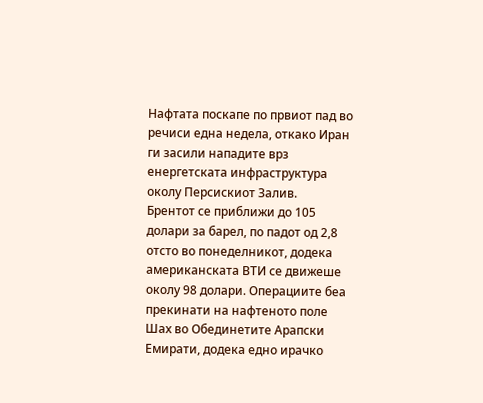Нафтата поскапе по првиот пад во речиси една недела, откако Иран ги засили нападите врз енергетската инфраструктура околу Персискиот Залив.
Брентот се приближи до 105 долари за барел, по падот од 2,8 отсто во понеделникот, додека американската ВТИ се движеше околу 98 долари. Операциите беа прекинати на нафтеното поле Шах во Обединетите Арапски Емирати, додека едно ирачко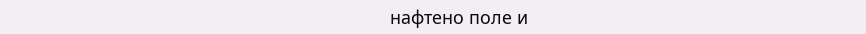нафтено поле и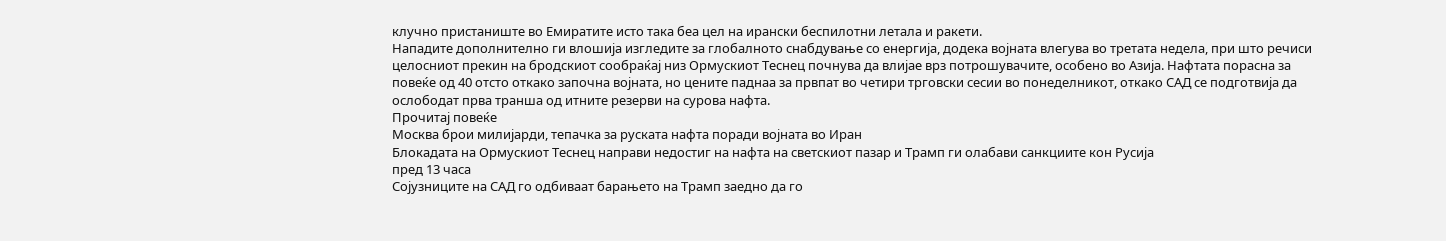клучно пристаниште во Емиратите исто така беа цел на ирански беспилотни летала и ракети.
Нападите дополнително ги влошија изгледите за глобалното снабдување со енергија, додека војната влегува во третата недела, при што речиси целосниот прекин на бродскиот сообраќај низ Ормускиот Теснец почнува да влијае врз потрошувачите, особено во Азија. Нафтата порасна за повеќе од 40 отсто откако започна војната, но цените паднаа за првпат во четири трговски сесии во понеделникот, откако САД се подготвија да ослободат прва транша од итните резерви на сурова нафта.
Прочитај повеќе
Москва брои милијарди, тепачка за руската нафта поради војната во Иран
Блокадата на Ормускиот Теснец направи недостиг на нафта на светскиот пазар и Трамп ги олабави санкциите кон Русија
пред 13 часа
Сојузниците на САД го одбиваат барањето на Трамп заедно да го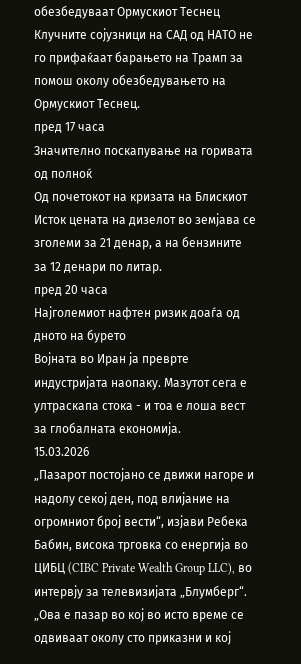обезбедуваат Ормускиот Теснец
Клучните сојузници на САД од НАТО не го прифаќаат барањето на Трамп за помош околу обезбедувањето на Ормускиот Теснец.
пред 17 часа
Значително поскапување на горивата од полноќ
Од почетокот на кризата на Блискиот Исток цената на дизелот во земјава се зголеми за 21 денар, а на бензините за 12 денари по литар.
пред 20 часа
Најголемиот нафтен ризик доаѓа од дното на бурето
Војната во Иран ја преврте индустријата наопаку. Мазутот сега е ултраскапа стока - и тоа е лоша вест за глобалната економија.
15.03.2026
„Пазарот постојано се движи нагоре и надолу секој ден, под влијание на огромниот број вести“, изјави Ребека Бабин, висока трговка со енергија во ЦИБЦ (CIBC Private Wealth Group LLC), во интервју за телевизијата „Блумберг“.
„Ова е пазар во кој во исто време се одвиваат околу сто приказни и кој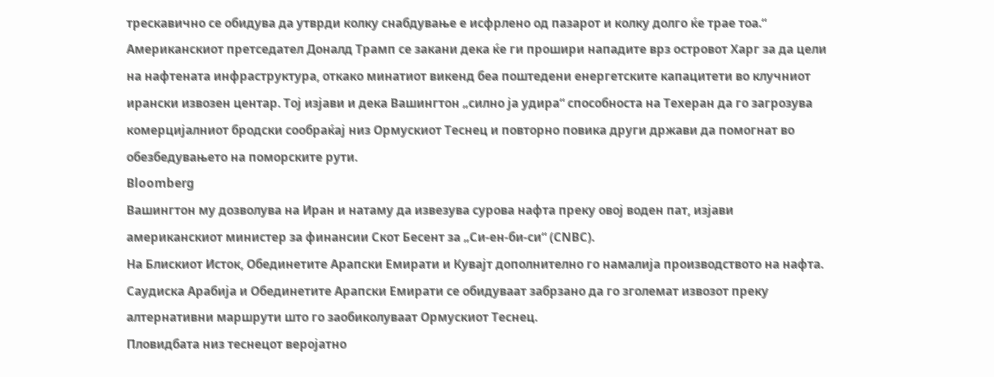трескавично се обидува да утврди колку снабдување е исфрлено од пазарот и колку долго ќе трае тоа.“
Американскиот претседател Доналд Трамп се закани дека ќе ги прошири нападите врз островот Харг за да цели на нафтената инфраструктура, откако минатиот викенд беа поштедени енергетските капацитети во клучниот ирански извозен центар. Тој изјави и дека Вашингтон „силно ја удира“ способноста на Техеран да го загрозува комерцијалниот бродски сообраќај низ Ормускиот Теснец и повторно повика други држави да помогнат во обезбедувањето на поморските рути.
Bloomberg
Вашингтон му дозволува на Иран и натаму да извезува сурова нафта преку овој воден пат, изјави американскиот министер за финансии Скот Бесент за „Си-ен-би-си“ (CNBC).
На Блискиот Исток, Обединетите Арапски Емирати и Кувајт дополнително го намалија производството на нафта. Саудиска Арабија и Обединетите Арапски Емирати се обидуваат забрзано да го зголемат извозот преку алтернативни маршрути што го заобиколуваат Ормускиот Теснец.
Пловидбата низ теснецот веројатно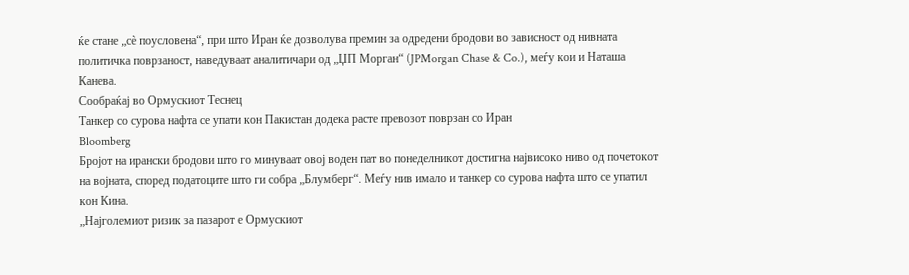ќе стане „сѐ поусловена“, при што Иран ќе дозволува премин за одредени бродови во зависност од нивната политичка поврзаност, наведуваат аналитичари од „ЏП Морган“ (JPMorgan Chase & Co.), меѓу кои и Наташа Канева.
Сообраќај во Ормускиот Теснец
Танкер со сурова нафта се упати кон Пакистан додека расте превозот поврзан со Иран
Bloomberg
Бројот на ирански бродови што го минуваат овој воден пат во понеделникот достигна највисоко ниво од почетокот на војната, според податоците што ги собра „Блумберг“. Меѓу нив имало и танкер со сурова нафта што се упатил кон Кина.
„Најголемиот ризик за пазарот е Ормускиот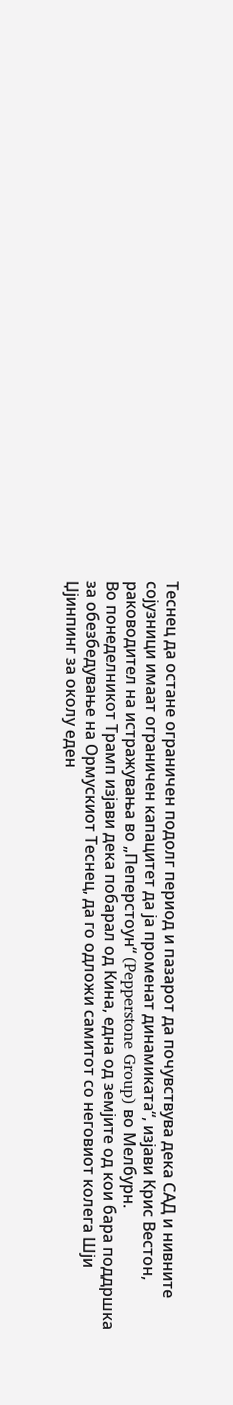Теснец да остане ограничен подолг период и пазарот да почувствува дека САД и нивните сојузници имаат ограничен капацитет да ја променат динамиката“, изјави Крис Вестон, раководител на истражувања во „Пеперстоун“ (Pepperstone Group) во Мелбурн.
Во понеделникот Трамп изјави дека побарал од Кина, една од земјите од кои бара поддршка за обезбедување на Ормускиот Теснец, да го одложи самитот со неговиот колега Шји Џјинпинг за околу еден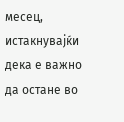месец, истакнувајќи дека е важно да остане во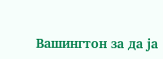Вашингтон за да ја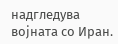надгледува војната со Иран.